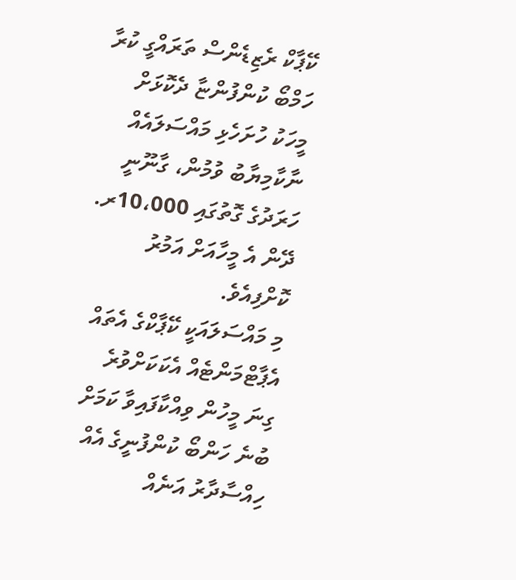ކޭޕާކް ރެޒިޑެންސް ތަރައްގީ ކުރާ ހަމްބޯ ކުންފުންޏާ ދެކޮޅަށް މީހަކު ހުށަހެޅި މައްސަލައެއް ނާކާމިޔާބު ވުމުން، ގާނޫނީ ހަރަދުގެ ގޮތުގައި 10،000ރ. ދޭން އެ މީހާއަށް އަމުރު ކޮށްފިއެވެ.
މި މައްސަލައަކީ ކޭޕާކްގެ އެތައް އެޕާޓްމަންޓެއް އެކަކަށްވުރެ ގިނަ މީހުން ވިއްކާފައިވާ ކަމަށް ބުނެ ހަންބޯ ކުންފުނީގެ އެއް ހިއްސާދާރު އަނެއް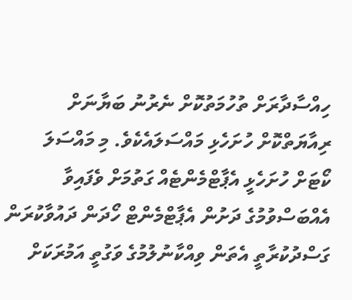ހިއްސާދާރަށް ތުހުމަތުކޮށް ނެރުނު ބަޔާނަށް ރިއާޔަތްކޮށް ހުށަހެޅި މައްސަލައެކެވެ. މި މައްސަލަ ކޯޓަށް ހުށަހެޅީ އެޕާޓްމެންޓެއް ގަތުމަށް ވެފައިވާ އެއްބަސްވުމުގެ ދަށުން އެޕާޓްމެންޓް ހޯދަން ދައުވާކުރަން ގަސްދުކުރާތީ އެތަން ވިއްކާނުލުމުގެ ވަގުތީ އަމުރަކަށް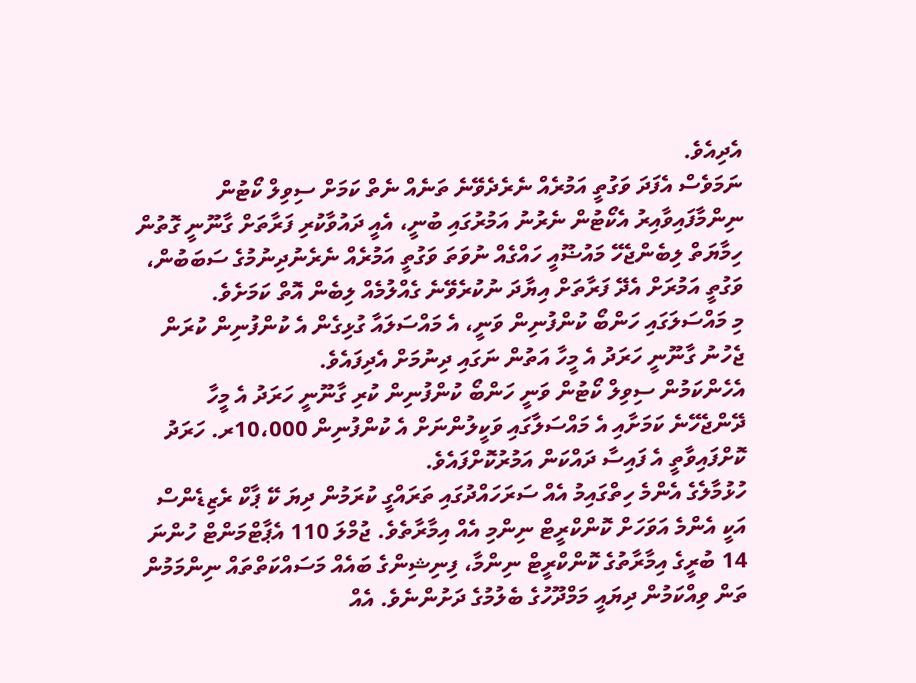އެދިއެވެ.
ނަމަވެސް އެފަދަ ވަގުތީ އަމުރެއް ނެރެދެވޭނެ ތަނެއް ނެތް ކަމަށް ސިވިލް ކޯޓުން ނިންމާފައިވާއިރު އެކޯޓުން ނެރުނު އަމުރުގައި ބުނީ، އެއީ ދައުވާކުރި ފަރާތަށް ގާނޫނީ ގޮތުން ހިމާޔަތް ލިބެންޖެހޭ މައުޟޫއީ ހައްގެއް ނުވަތަ ވަގުތީ އަމުރެއް ނެރެނުދިނުމުގެ ސަބަބުން، ވަގުތީ އަމުރަށް އެދޭ ފަރާތަށް އިޔާދަ ނުކުރެވޭނެ ގެއްލުމެއް ލިބެން އޮތް ކަމަށެވެ.
މި މައްސަލަގައި ހަންބޯ ކުންފުނިން ވަނީ، އެ މައްސަލައާ ގުޅިގެން އެ ކުންފުނިން ކުރަން ޖެހުނު ގާނޫނީ ހަރަދު އެ މީހާ އަތުން ނަގައި ދިނުމަށް އެދިފައެވެ.
އެހެންކަމުން ސިވިލް ކޯޓުން ވަނީ ހަންބޯ ކުންފުނިން ކުރި ގާނޫނީ ހަރަދު އެ މީހާ ދޭންޖެހޭނެ ކަމަށާއި އެ މައްސަލާގައި ވަކީލުންނަށް އެ ކުންފުނިން 10،000ރ. ހަރަދު ކޮށްފައިވާތީ އެ ފައިސާ ދައްކަން އަމުރުކޮށްފައެވެ.
ހުޅުމާލެގެ އެންމެ ހިތްގައިމު އެއް ސަރަހައްދުގައި ތަރައްގީ ކުރަމުން ދިޔަ ކޭ ޕާކް ރެޒިޑެންސް އަކީ އެންމެ އަވަހަށް ކޮންކްރީޓް ނިންމި އެއް އިމާރާތެވެ. ޖުމްލަ 110 އެޕާޓްމަންޓް ހުންނަ 14 ބުރީގެ އިމާރާތުގެ ކޮންކްރީޓް ނިންމާ، ފިނިޝިންގެ ބައެއް މަސައްކަތްތައް ނިންމަމުން ތަން ވިއްކަމުން ދިޔައީ މަމްދޫހުގެ ބެލުމުގެ ދަށުންނެވެ. އެއް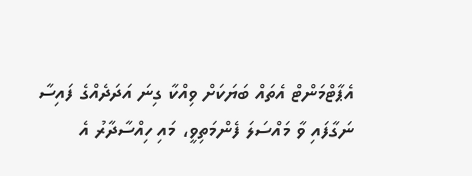އެޕާޓްމަންޓް އެތައް ބަޔަކަށް ވިއްކާ ގިނަ އަދަދެއްގެ ފައިސާ ނަގާފައި ވާ މައްސަލަ ފެންމަތިވީ، މައި ހިއްސާދާރު އެ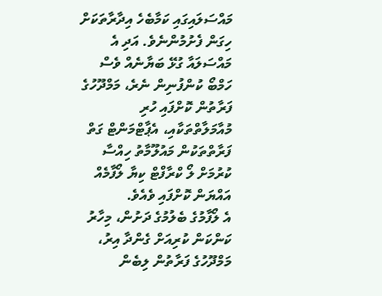މައްސަލައިގައި ކަމާބެހެ އިދާރާތަކަށް ހިގަން ފެށުމުންނެވެ. އަދި އެ މައްސަލައާ ގުޅޭ ބަޔާނެއް ވެސް ހަމްބޯ ކުންފުނިން ނެރެ، މަމްދޫހުގެ ފަރާތުން ކޮށްފައި ހުރި މުއާމަލާތްތަކާއި، އެޕާޓްމަންޓް ގަތް ފަރާތްތަކުން މައުލޫމާތު ހިއްސާ ކުރުމަށް ލޯ ކްރާފްޓް ކިޔާ ލޯފާމެއް އައްޔަން ކޮށްފައި ވެއެވެ.
އެ ލޯފާމުގެ ބެލުމުގެ ދަށުން، މިހާރު ކަންކަން ކުރިއަށް ގެންދާ އިރު، މަމްދޫހުގެ ފަރާތުން ލިބެން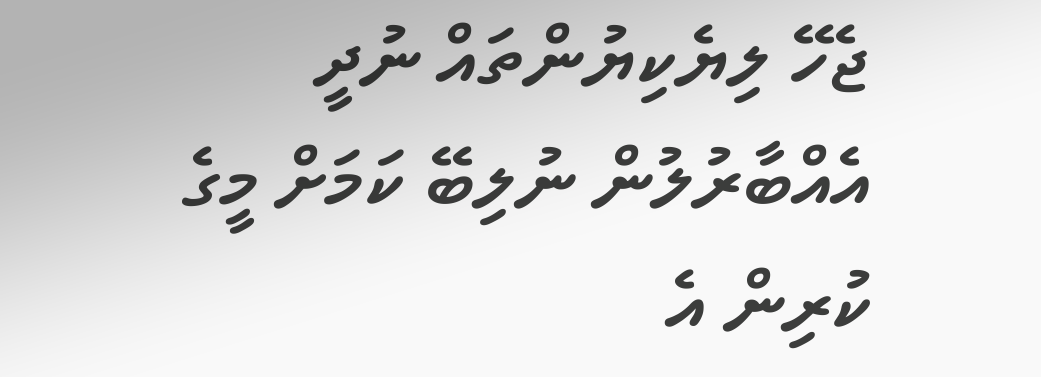ޖެހޭ ލިޔެކިޔުންތައް ނުދީ އެއްބާރުލުން ނުލިބޭ ކަމަށް މީގެ ކުރިން އެ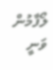ލޯފާމުން ވަނީ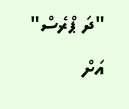"ދަ ޕްރެސް" އަށް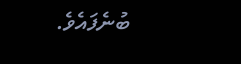ބުނެފައެވެ.